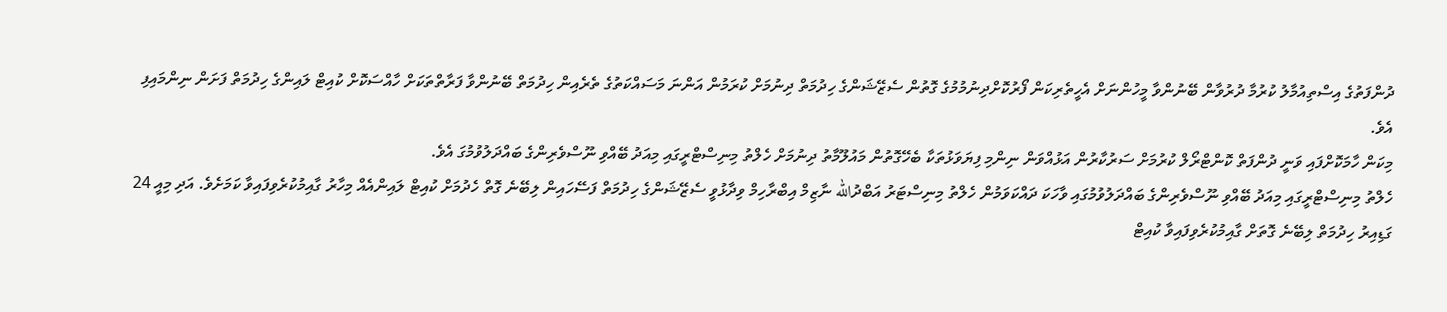ދުންފަތުގެ އިސްތިއުމާލު ކުރުމާ ދުރުވާން ބޭނުންވާ މީހުންނަށް އެހީތެރިކަން ފޯރުކޮށްދިނުމުމުގެ ގޮތުން ސެޒޭޝަންގެ ހިދުމަތް ދިނުމަށް ކުރަމުން އަންނަ މަސައްކަތުގެ ތެރެއިން ހިދުމަތް ބޭނުންވާ ފަރާތްތަކަށް ހާއްސަކޮށް ކުއިޓް ލައިންގެ ހިދުމަތް ފަށަން ނިންމައިފި އެވެ.
މިކަން ހާމަކޮށްފައި ވަނީ ދުންފަތް ކޮންޓްރޯލް ކުރުމަށް ސަރުކާރުން އަޅުއްވަން ނިންމި ފިޔަވަޅުތަކާ ބެހޭގޮތުން މައުލޫމާތު ދިނުމަށް ހެލްތު މިނިސްޓްރީގައި މިއަދު ބޭއްވި ނޫސްވެރިންގެ ބައްދަލުވުމުގަ އެވެ.
ހެލްތު މިނިސްޓްރީގައި މިއަދު ބޭއްވި ނޫސްވެރިންގެ ބައްދަލުވުމުގައި ވާހަކަ ދައްކަވަމުން ހެލްތު މިނިސްޓަރު އަބްދުالله ނާޒިމް އިބްރާހިމް ވިދާޅުވީ ސެޒޭޝަންގެ ހިދުމަތް ފަސޭހައިން ލިބޭނެ ގޮތް ހެދުމަށް ކުއިޓް ލައިންއެއް މިހާރު ގާއިމުކުރެވިފައިވާ ކަމަށެވެ. އަދި މިއީ 24 ގަޑިއިރު ހިދުމަތް ލިބޭނެ ގޮތަށް ގާއިމުކުރެވިފައިވާ ކުއިޓް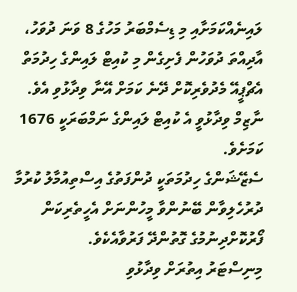ލައިނެއްކަމަށާއި މި ޑިސެމްބަރު މަހުގެ 8 ވަނަ ދުވަހު، އާދިއްތަ ދުވަހުން ފެށިގެން މި ކުއިޓް ލައިންގެ ހިދުމަތް އެޗްޕީއޭ މެދުވެރިކޮށް ދޭނެ ކަމަށް އޭނާ ވިދާޅުވި އެވެ.
ނާޒިމް ވިދާޅުވީ އެ ކުއިޓް ލައިންގެ ނަމްބަރަކީ 1676 ކަމަށެވެ.
ސެޒޭޝަންގެ ހިދުމަތަކީ ދުންފަތުގެ އިސްތިއުމާލު ކުރުމާ ދުރުހެލިވާން ބޭނުންވާ މީހުންނަށް އެހީތެރިކަން ފޯރުކޮށްދިނުމުގެ ގޮތުންދޭ ފަރުވާއެކެވެ.
މިނިސްޓަރު އިތުރަށް ވިދާޅުވި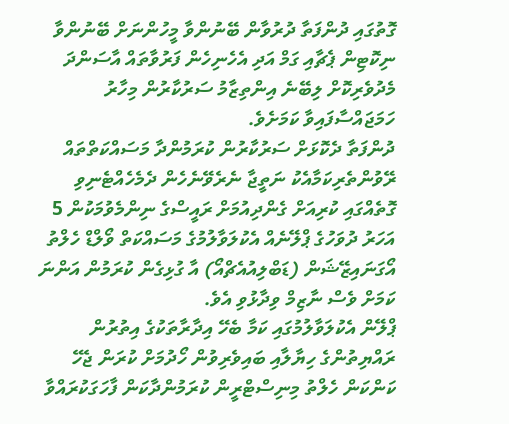ގޮތުގައި ދުންފަތާ ދުރުވާން ބޭނުންވާ މީހުންނަށް ބޭނުންވާ ނިކޮޓިން ޕެޗާއި ގަމް އަދި އެހެނިހެން ފަރުވާތައް އާސަންދަ މެދުވެރިކޮށް ލިބޭނެ އިންތިޒާމު ސަރުކާރުން މިހާރު ހަމަޖައްސާފައިވާ ކަމަށެވެ.
ދުންފަތާ ދެކޮޅަށް ސަރުކާރުން ކުރަމުންދާ މަސައްކަތްތައް ރޭވުންތެރިކަމާއެކު ނަތީޖާ ނެރެވޭނެހެން ދެމެހެއްޓެނިވި ގޮތެއްގައި ކުރިއަށް ގެންދިއުމަށް ރައީސްގެ ނިންމެވުމަކުން 5 އަހަރު ދުވަހުގެ ޕްލޭނެއް އެކުލަވާލުމުގެ މަސައްކަތް ވޯލްޑް ހެލްތު އޯގަނައިޒޭޝަން (ޑަބްލިއުއެޗްއޯ) އާ ގުޅިގެން ކުރަމުން އަންނަ ކަމަށް ވެސް ނާޒިމް ވިދާޅުވި އެވެ.
ޕްލޭން އެކުލަވާލުމުގައި ކަމާ ބެހޭ އިދާރާތަކުގެ އިތުރުން ރައްޔިތުންގެ ހިޔާލާއި ބައިވެރިވުން ހޯދުމަށް ކުރަން ޖެހޭ ކަންކަން ހެލްތު މިނިސްޓްރީން ކުރަމުންދާކަން ފާހަގަކުރައްވާ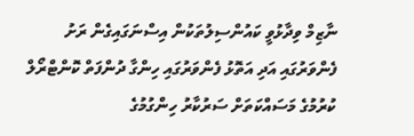ނާޒިމް ވިދާޅުވީ ކައުންސިލުތަކުން އިސްނަގައިގެން ރަށު ފެންވަރުގައި އަދި އަތޮޅު ފެންވަރުގައި ހިންގާ ދުންފަތް ކޮންޓްރޯލް ކުރުމުގެ މަސައްކަތަށް ސަރުކާރު ހިންގުމުގެ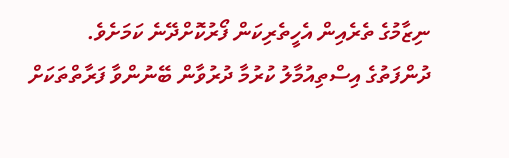ނިޒާމުގެ ތެރެއިން އެހީތެރިކަން ފޯރުކޮށްދޭނެ ކަމަށެވެ.
ދުންފަތުގެ އިސްތިއުމާލު ކުރުމާ ދުރުވާން ބޭނުންވާ ފަރާތްތަކަށް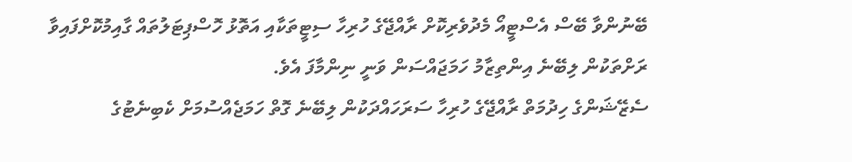ބޭނުންވާ ބޭސް އެސްޓީއޯ މެދުވެރިކޮށް ރާއްޖޭގެ ހުރިހާ ސިޓީތަކާއި އަތޮޅު ހޮސްޕިޓަލުތައް ގާއިމުކޮށްފައިވާ ރަށްތަކުން ލިބޭނެ އިންތިޒާމު ހަމަޖައްސަން ވަނީ ނިންމާފަ އެވެ.
ސެޒޭޝަންގެ ހިދުމަތް ރާއްޖޭގެ ހުރިހާ ސަރަހައްދަކުން ލިބޭނެ ގޮތް ހަމަޖެއްސުމަށް ކެބިނެޓުގެ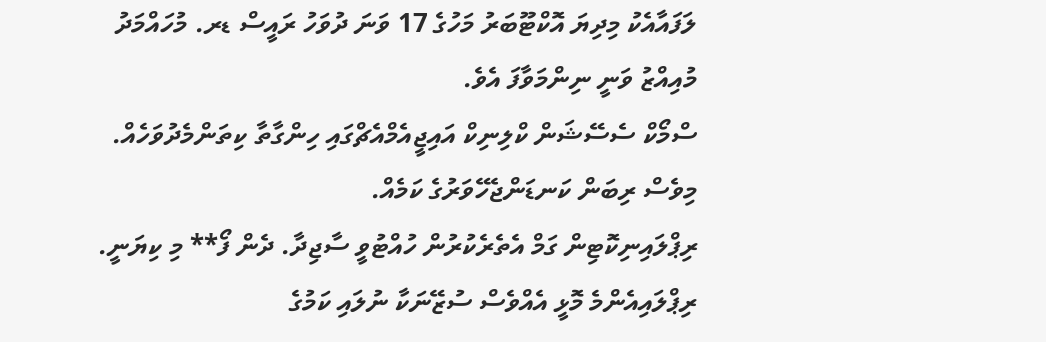ލަފައާއެކު މިދިޔަ އޮކްޓޫބަރު މަހުގެ 17 ވަނަ ދުވަހު ރައީސް ޑރ. މުހައްމަދު މުއިއްޒު ވަނީ ނިންމަވާފަ އެވެ.
ސްމޯކް ސެސޭޝަން ކްލިނިކް އައިޖީއެމްއެޗްގައި ހިންގާތާ ކިތަންމެދުވަހެއް. މިވެސް ރިބަން ކަނޑަންޖެހޭވަރުގެ ކަމެއް.
ރިޕްލައިނިކޮޓިން ގަމް އެތެރެކުރުން ހުއްޓުވީ ސާޖިދާ. ދެން ފޯ** މި ކިޔަނީ.
ރިޕްލައިއެންމެ މޮޅީ އެއްވެސް ސުޒޭނަކާ ނުލައި ކަމުގެ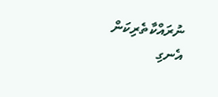ނުރައްކާތެރިކަން އެނގި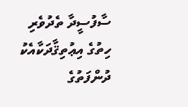ސާފުސީދާ ތެދުވެރި ހިތުގެ އިޢުތިޤާދަކާއެކު ދުންފަތުގެ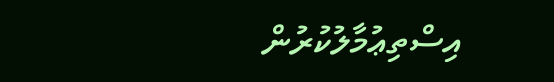އިސްތިޢުމާލުކުރުން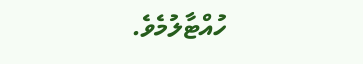ހުއްޓާލުމެވެ.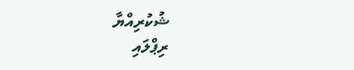ޝުކުރިއްޔާ
ރިޕްލައި